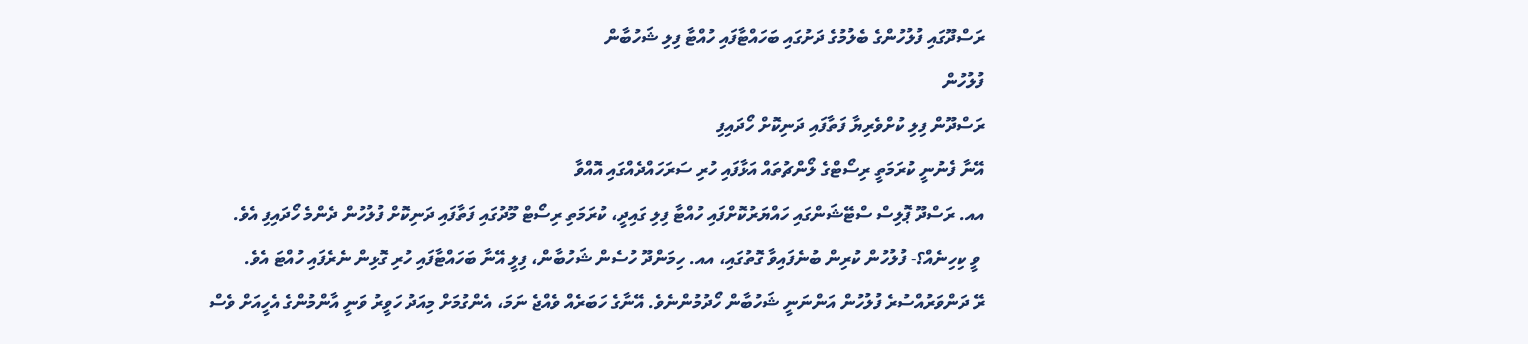ރަސްދޫގައި ފުލުހުންގެ ބެލުމުގެ ދަށުގައި ބަހައްޓާފައި ހުއްޓާ ފިލި ޝަހުބާން
ފުލުހުން
ރަސްދޫން ފިލި ކުށްވެރިޔާ ފަތާފައި ދަނިކޮށް ހޯދައިފި
އޭނާ ފެނުނީ ކުރަމަތީ ރިސޯޓްގެ ލޯންޗުތައް އަޅާފައި ހުރި ސަރަހައްދެއްގައި އޮއްވާ
އއ. ރަސްދޫ ޕޮލިސް ސްޓޭޝަންގައި ހައްޔަރުކޮށްފައި ހުއްޓާ ފިލި ގައިދީ، ކުރަމަތި ރިސޯޓް މޫދުގައި ފަތާފައި ދަނިކޮށް ފުލުހުން ދެންމެ ހޯދައިފި އެވެ.
 ވީ ކިހިނެއް؟- ފުލުހުން ކުރިން ބުނެފައިވާ ގޮތުގައި، އއ. ހިމަންދޫ ހުސެން ޝަހުބާން، ފިލީ އޭނާ ބަހައްޓާފައި ހުރި ގޮޅިން ނެރެފައި ހުއްޓަ އެވެ.
ރޭ ދަންވަރުއްސުރެ ފުލުހުން އަންނަނީ ޝަހުބާން ހޯދުމުންނެވެ. އޭނާގެ ހަބަރެއް ވެއްޖެ ނަމަ، އެންގުމަށް މިއަދު ހަވީރު ވަނީ އާންމުންގެ އެހީއަށް ވެސް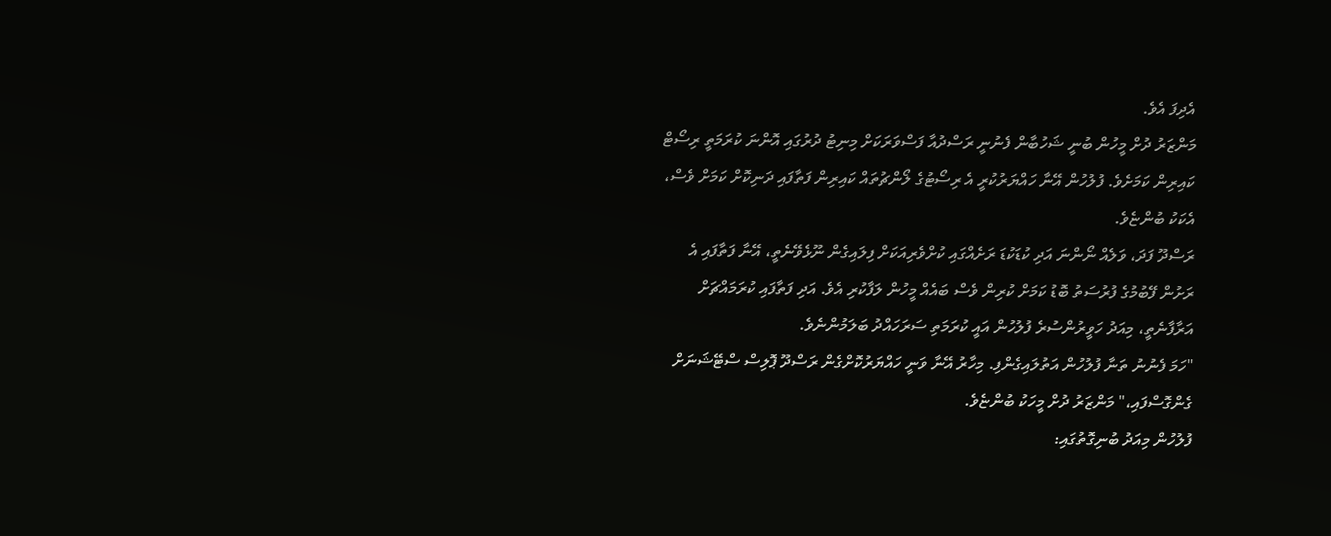އެދިފަ އެވެ.
މަންޒަރު ދުށް މީހުން ބުނީ ޝަހުބާން ފެނުނީ ރަސްދުއާ ފަސްވަރަކަށް މިނިޓު ދުރުގައި އޮންނަ ކުރަމަތީ ރިސޯޓް ކައިރިން ކަމަށެވެ. ފުލުހުން އޭނާ ހައްޔަރުކުރީ އެ ރިސޯޓުގެ ލޯންޗުތައް ކައިރިން ފަތާފައި ދަނިކޮށް ކަމަށް ވެސް، އެކަކު ބުންޏެވެ.
ރަސްދޫ ފަދަ، ވަލެއް ނޯންނަ އަދި ކުޑަކުޑަ ރަށެއްގައި ކުށްވެރިއަކަށް ފިލައިގެން ނޫޅެވޭނެތީ، އޭނާ ފަތާފައި އެ ރަށުން ފޭބުމުގެ ފުރުސަތު ބޮޑު ކަމަށް ކުރިން ވެސް ބައެއް މީހުން ލަފާކުރި އެވެ. އަދި ފަތާފައި ކުރަމައްޗަށް އަރާފާނެތީ، މިއަދު ހަވީރުންސުރެ ފުލުހުން އައީ ކުރަމަތި ސަރަހައްދު ބަލަމުންނެވެ.
"ހަމަ ފެނުނު ތަނާ ފުލުހުން އަތުލައިގެންފި. މިހާރު އޭނާ ވަނީ ހައްޔަރުކޮށްގެން ރަސްދޫ ޕޮލިސް ސްޓޭޝަނަށް ގެންގޮސްފައި،" މަންޒަރު ދުށް މީހަކު ބުންޏެވެ.
ފުލުހުން މިއަދު ބުނިގޮތުގައި: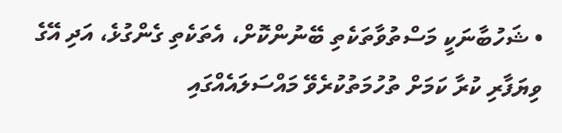• ޝަހުބާނަކީ މަސްތުވާތަކެތި ބޭނުންކޮށް، އެތަކެތި ގެންގުޅެ، އަދި އޭގެ ވިޔަފާރި ކުރާ ކަމަށް ތުހުމަތުކުރެވޭ މައްސަލައެއްގައި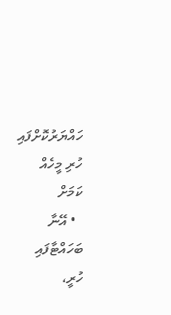ހައްޔަރުކޮށްފައި ހުރި މީހެއް ކަމަށް
  • އޭނާ ބަހައްޓާފައި ހުރީ،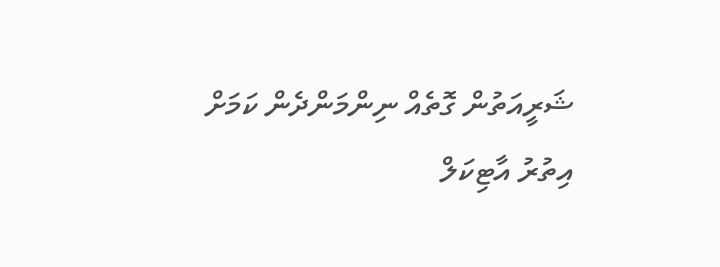ޝަރީއަތުން ގޮތެއް ނިންމަންދެން ކަމަށް
އިތުރު އާޓިކަލް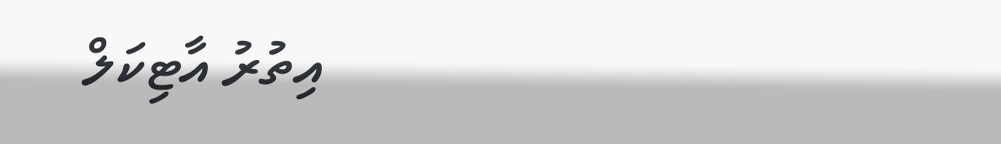އިތުރު އާޓިކަލް